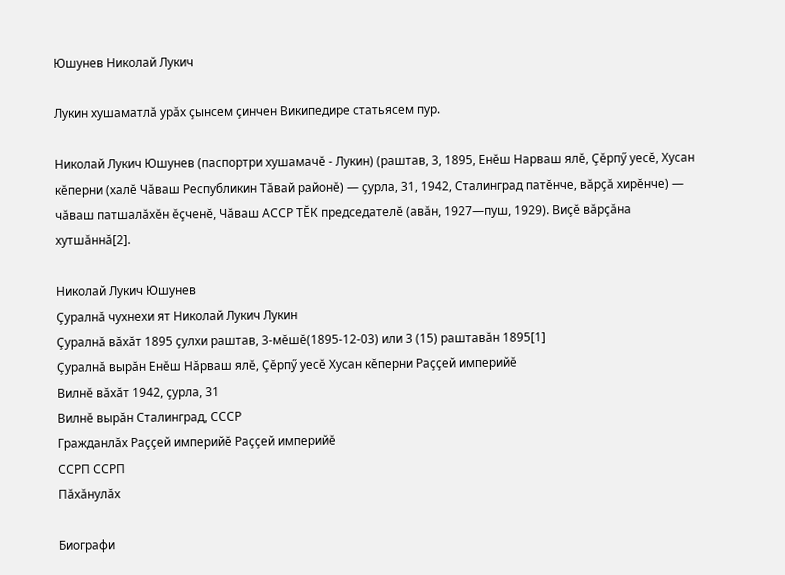Юшунев Николай Лукич

Лукин хушаматлă урăх çынсем çинчен Википедире статьясем пур.

Николай Лукич Юшунев (паспортри хушамачĕ - Лукин) (раштав, 3, 1895, Енĕш Нарваш ялĕ, Çĕрпӳ уесĕ, Хусан кĕперни (халĕ Чăваш Республикин Тăвай районĕ) — çурла, 31, 1942, Сталинград патĕнче, вăрçă хирĕнче) — чăваш патшалăхĕн ĕçченĕ, Чăваш АССР ТĔК председателĕ (авăн, 1927—пуш, 1929). Виçĕ вăрçăна хутшăннă[2].

Николай Лукич Юшунев
Çуралнă чухнехи ят Николай Лукич Лукин
Çуралнă вăхăт 1895 çулхи раштав, 3-мĕшĕ(1895-12-03) или 3 (15) раштавăн 1895[1]
Çуралнă вырăн Енĕш Нăрваш ялĕ, Çĕрпӳ уесĕ Хусан кĕперни Раççей империйĕ
Вилнĕ вăхăт 1942, çурла, 31
Вилнĕ вырăн Сталинград, СССР
Гражданлăх Раççей империйĕ Раççей империйĕ
ССРП ССРП
Пăхăнулăх

Биографи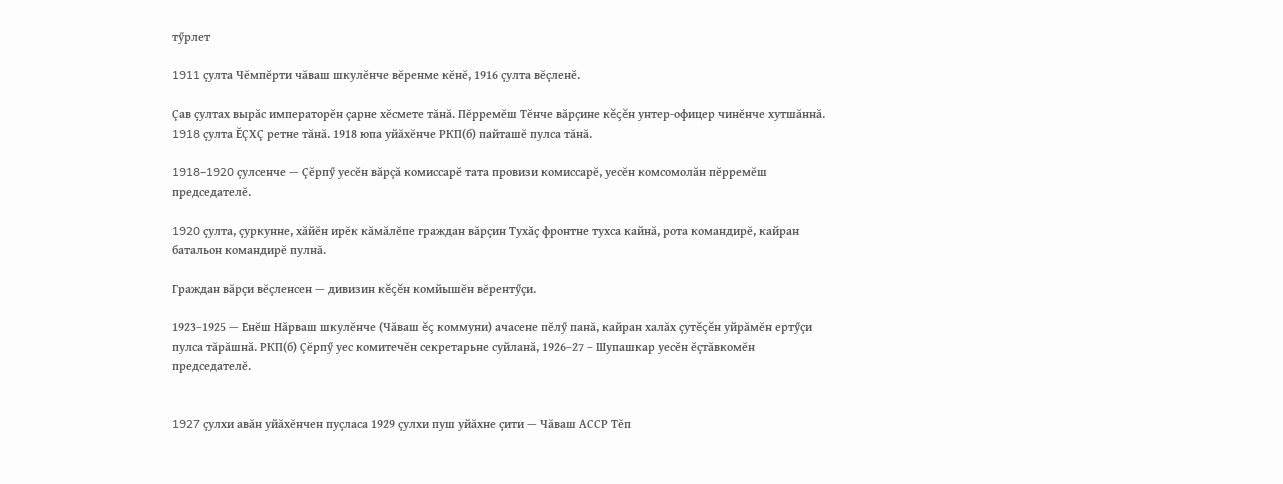тӳрлет

1911 çулта Чĕмпĕрти чăваш шкулĕнче вĕренме кĕнĕ, 1916 çулта вĕçленĕ.

Çав çултах вырăс императорĕн çарне хĕсмете тăнă. Пĕрремĕш Тĕнче вăрçине кĕçĕн унтер-офицер чинĕнче хутшăннă. 1918 çулта ĔÇХÇ ретне тăнă. 1918 юпа уйăхĕнче РКП(б) пайташĕ пулса тăнă.

1918–1920 çулсенче — Çĕрпӳ уесĕн вăрçă комиссарĕ тата провизи комиссарĕ, уесĕн комсомолăн пĕрремĕш председателĕ.

1920 çулта, çуркунне, хăйĕн ирĕк кăмăлĕпе граждан вăрçин Тухăç фронтне тухса кайнă, рота командирĕ, кайран батальон командирĕ пулнă.

Граждан вăрçи вĕçленсен — дивизин кĕçĕн комйышĕн вĕрентӳçи.

1923–1925 — Енĕш Нăрваш шкулĕнче (Чăваш ĕç коммуни) ачасене пĕлӳ панă, кайран халăх çутĕçĕн уйрăмĕн ертӳçи пулса тăрăшнă. РКП(б) Çĕрпӳ уес комитечĕн секретарьне суйланă, 1926–27 – Шупашкар уесĕн ĕçтăвкомĕн председателĕ.


1927 çулхи авăн уйăхĕнчен пуçласа 1929 çулхи пуш уйăхне çити — Чăваш АССР Тĕп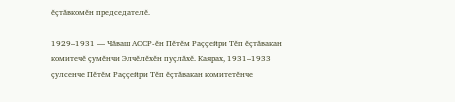ĕçтăвкомĕн председателĕ.

1929–1931 — Чăваш АССР-ĕн Пĕтĕм Раççейри Тĕп ĕçтăвакан комитечĕ çумĕнчи Элчĕлĕхĕн пуçлăхĕ. Каярах, 1931–1933 çулсенче Пĕтĕм Раççейри Тĕп ĕçтăвакан комитетĕнче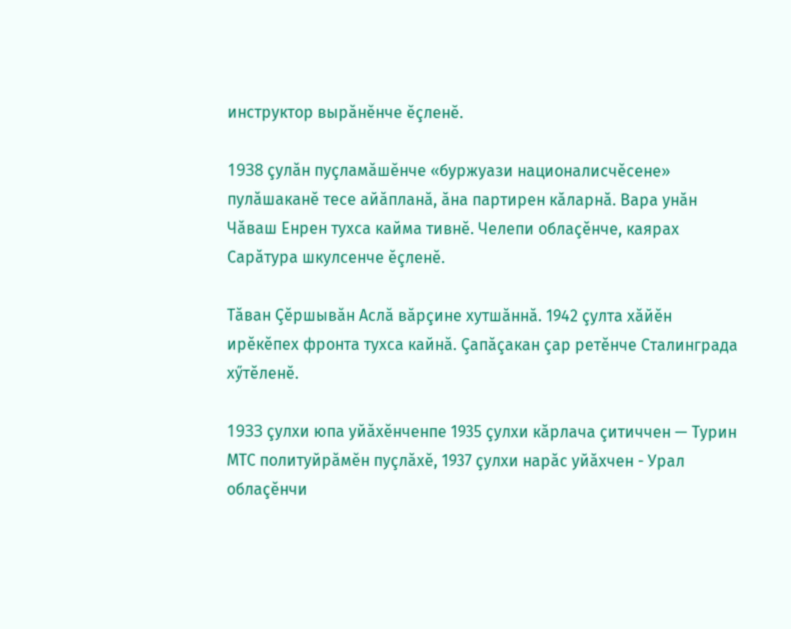инструктор вырăнĕнче ĕçленĕ.

1938 çулăн пуçламăшĕнче «буржуази националисчĕсене» пулăшаканĕ тесе айăпланă, ăна партирен кăларнă. Вара унăн Чăваш Енрен тухса кайма тивнĕ. Челепи облаçĕнче, каярах Сарăтура шкулсенче ĕçленĕ.

Тăван Çĕршывăн Аслă вăрçине хутшăннă. 1942 çулта хăйĕн ирĕкĕпех фронта тухса кайнă. Çапăçакан çар ретĕнче Сталинграда хӳтĕленĕ.

1933 çулхи юпа уйăхĕнченпе 1935 çулхи кăрлача çитиччен — Турин МТС политуйрăмĕн пуçлăхĕ, 1937 çулхи нарăс уйăхчен - Урал облаçĕнчи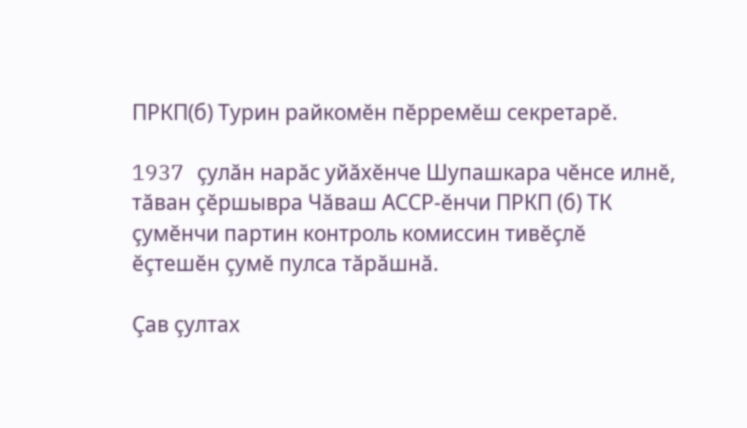ПРКП(б) Турин райкомĕн пĕрремĕш секретарĕ.

1937 çулăн нарăс уйăхĕнче Шупашкара чĕнсе илнĕ, тăван çĕршывра Чăваш АССР-ĕнчи ПРКП (б) ТК çумĕнчи партин контроль комиссин тивĕçлĕ ĕçтешĕн çумĕ пулса тăрăшнă.

Çав çултах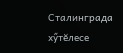Сталинграда хӳтĕлесе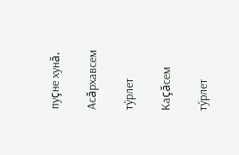пуçне хунă.

Асăрхавсем

тӳрлет

Каçăсем

тӳрлет